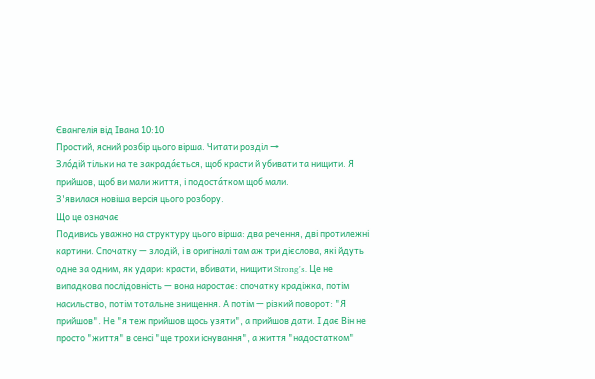Євангелія від Івана 10:10
Простий, ясний розбір цього вірша. Читати розділ →
Зло́дій тільки на те закрада́ється, щоб красти й убивати та нищити. Я прийшов, щоб ви мали життя, і подоста́тком щоб мали.
З'явилася новіша версія цього розбору.
Що це означає
Подивись уважно на структуру цього вірша: два речення, дві протилежні картини. Спочатку — злодій, і в оригіналі там аж три дієслова, які йдуть одне за одним, як удари: красти, вбивати, нищити Strong's. Це не випадкова послідовність — вона наростає: спочатку крадіжка, потім насильство, потім тотальне знищення. А потім — різкий поворот: "Я прийшов". Не "я теж прийшов щось узяти", а прийшов дати. І дає Він не просто "життя" в сенсі "ще трохи існування", а життя "надостатком"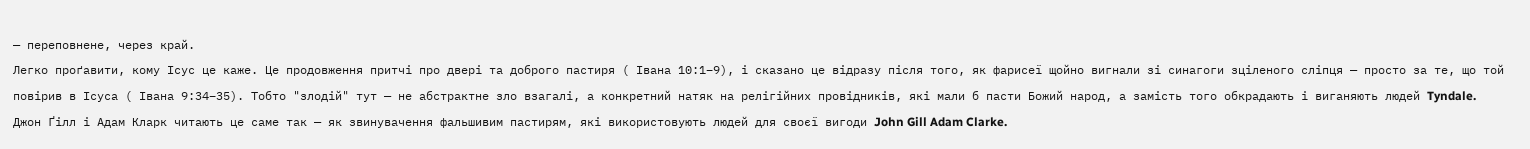— переповнене, через край.
Легко проґавити, кому Ісус це каже. Це продовження притчі про двері та доброго пастиря ( Івана 10:1–9), і сказано це відразу після того, як фарисеї щойно вигнали зі синагоги зціленого сліпця — просто за те, що той повірив в Ісуса ( Івана 9:34–35). Тобто "злодій" тут — не абстрактне зло взагалі, а конкретний натяк на релігійних провідників, які мали б пасти Божий народ, а замість того обкрадають і виганяють людей Tyndale. Джон Ґілл і Адам Кларк читають це саме так — як звинувачення фальшивим пастирям, які використовують людей для своєї вигоди John Gill Adam Clarke.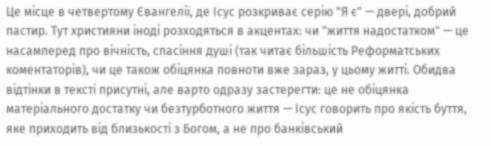Це місце в четвертому Євангелії, де Ісус розкриває серію "Я є" — двері, добрий пастир. Тут християни іноді розходяться в акцентах: чи "життя надостатком" — це насамперед про вічність, спасіння душі (так читає більшість Реформатських коментаторів), чи це також обіцянка повноти вже зараз, у цьому житті. Обидва відтінки в тексті присутні, але варто одразу застерегти: це не обіцянка матеріального достатку чи безтурботного життя — Ісус говорить про якість буття, яке приходить від близькості з Богом, а не про банківський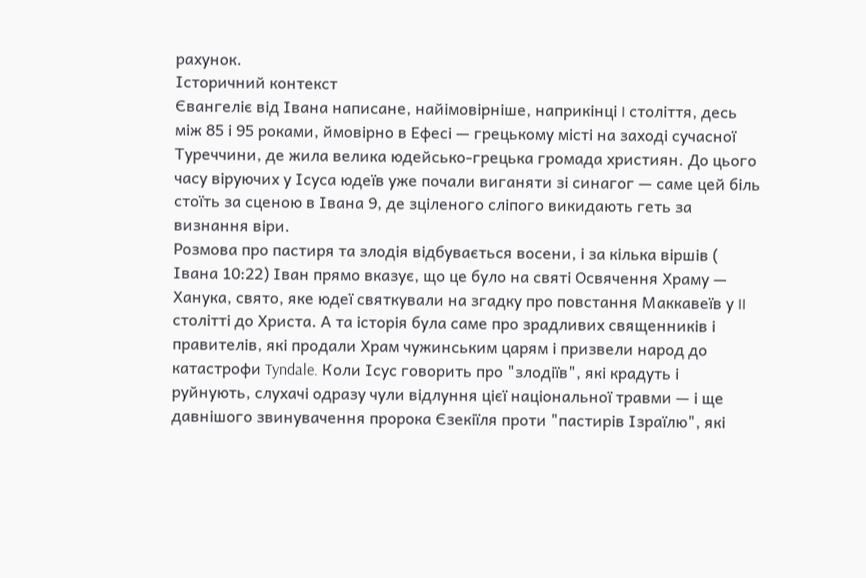рахунок.
Історичний контекст
Євангеліє від Івана написане, найімовірніше, наприкінці I століття, десь між 85 і 95 роками, ймовірно в Ефесі — грецькому місті на заході сучасної Туреччини, де жила велика юдейсько-грецька громада християн. До цього часу віруючих у Ісуса юдеїв уже почали виганяти зі синагог — саме цей біль стоїть за сценою в Івана 9, де зціленого сліпого викидають геть за визнання віри.
Розмова про пастиря та злодія відбувається восени, і за кілька віршів ( Івана 10:22) Іван прямо вказує, що це було на святі Освячення Храму — Ханука, свято, яке юдеї святкували на згадку про повстання Маккавеїв у II столітті до Христа. А та історія була саме про зрадливих священників і правителів, які продали Храм чужинським царям і призвели народ до катастрофи Tyndale. Коли Ісус говорить про "злодіїв", які крадуть і руйнують, слухачі одразу чули відлуння цієї національної травми — і ще давнішого звинувачення пророка Єзекіїля проти "пастирів Ізраїлю", які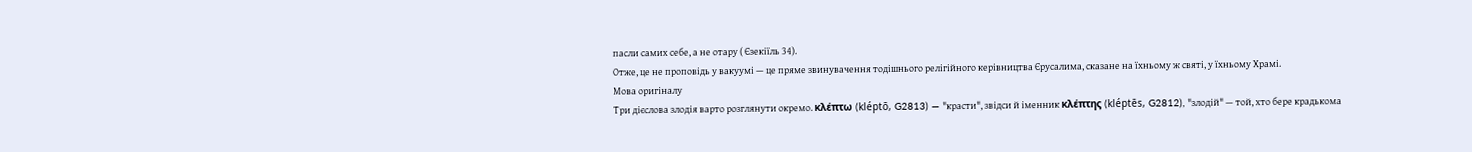пасли самих себе, а не отару ( Єзекіїль 34).
Отже, це не проповідь у вакуумі — це пряме звинувачення тодішнього релігійного керівництва Єрусалима, сказане на їхньому ж святі, у їхньому Храмі.
Мова оригіналу
Три дієслова злодія варто розглянути окремо. κλέπτω (kléptō, G2813) — "красти", звідси й іменник κλέπτης (kléptēs, G2812), "злодій" — той, хто бере крадькома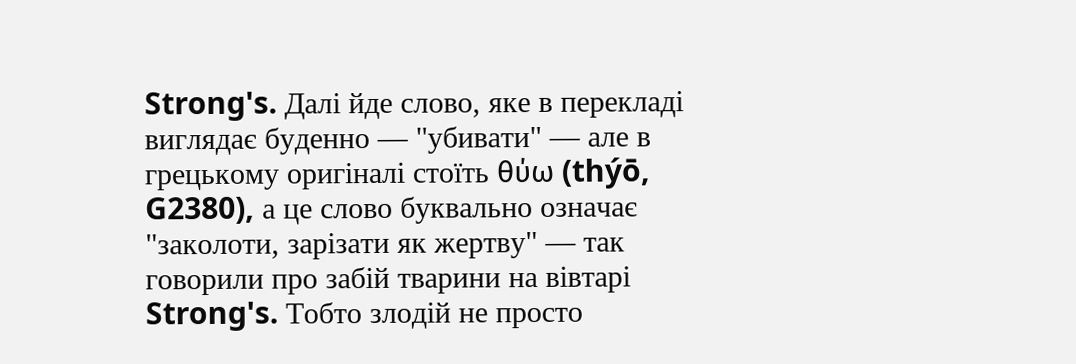Strong's. Далі йде слово, яке в перекладі виглядає буденно — "убивати" — але в грецькому оригіналі стоїть θύω (thýō, G2380), а це слово буквально означає "заколоти, зарізати як жертву" — так говорили про забій тварини на вівтарі Strong's. Тобто злодій не просто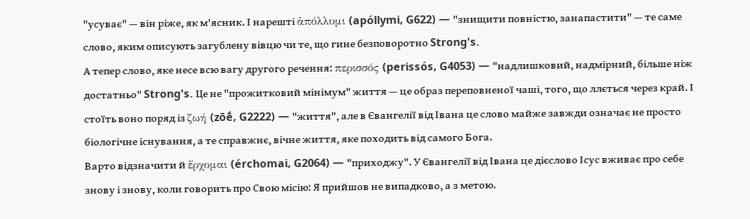"усуває" — він ріже, як м'ясник. І нарешті ἀπόλλυμι (apóllymi, G622) — "знищити повністю, занапастити" — те саме слово, яким описують загублену вівцю чи те, що гине безповоротно Strong's.
А тепер слово, яке несе всю вагу другого речення: περισσός (perissós, G4053) — "надлишковий, надмірний, більше ніж достатньо" Strong's. Це не "прожитковий мінімум" життя — це образ переповненої чаші, того, що ллється через край. І стоїть воно поряд із ζωή (zōḗ, G2222) — "життя", але в Євангелії від Івана це слово майже завжди означає не просто біологічне існування, а те справжнє, вічне життя, яке походить від самого Бога.
Варто відзначити й ἔρχομαι (érchomai, G2064) — "приходжу". У Євангелії від Івана це дієслово Ісус вживає про себе знову і знову, коли говорить про Свою місію: Я прийшов не випадково, а з метою.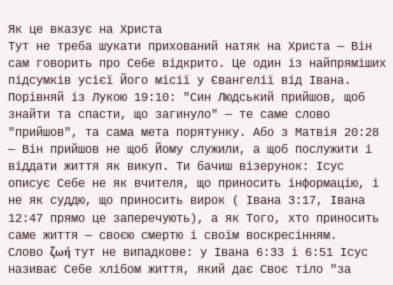Як це вказує на Христа
Тут не треба шукати прихований натяк на Христа — Він сам говорить про Себе відкрито. Це один із найпряміших підсумків усієї Його місії у Євангелії від Івана. Порівняй із Лукою 19:10: "Син Людський прийшов, щоб знайти та спасти, що загинуло" — те саме слово "прийшов", та сама мета порятунку. Або з Матвія 20:28 — Він прийшов не щоб Йому служили, а щоб послужити і віддати життя як викуп. Ти бачиш візерунок: Ісус описує Себе не як вчителя, що приносить інформацію, і не як суддю, що приносить вирок ( Івана 3:17, Івана 12:47 прямо це заперечують), а як Того, хто приносить саме життя — своєю смертю і своїм воскресінням.
Слово ζωή тут не випадкове: у Івана 6:33 і 6:51 Ісус називає Себе хлібом життя, який дає Своє тіло "за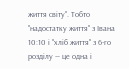життя світу". Тобто "надостатку життя" з Івана 10:10 і "хліб життя" з 6-го розділу — це одна і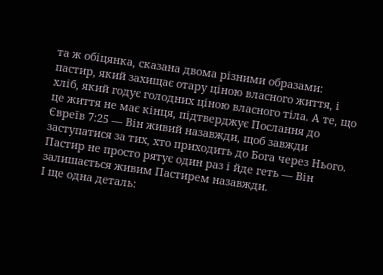та ж обіцянка, сказана двома різними образами: пастир, який захищає отару ціною власного життя, і хліб, який годує голодних ціною власного тіла. А те, що це життя не має кінця, підтверджує Послання до Євреїв 7:25 — Він живий назавжди, щоб завжди заступатися за тих, хто приходить до Бога через Нього. Пастир не просто рятує один раз і йде геть — Він залишається живим Пастирем назавжди.
І ще одна деталь: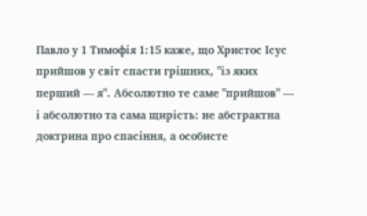Павло у 1 Тимофія 1:15 каже, що Христос Ісус прийшов у світ спасти грішних, "із яких перший — я". Абсолютно те саме "прийшов" — і абсолютно та сама щирість: не абстрактна доктрина про спасіння, а особисте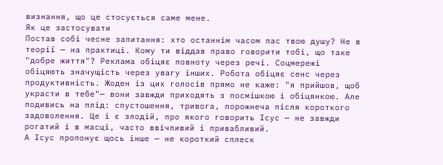визнання, що це стосується саме мене.
Як це застосувати
Постав собі чесне запитання: хто останнім часом пас твою душу? Не в теорії — на практиці. Кому ти віддав право говорити тобі, що таке "добре життя"? Реклама обіцяє повноту через речі. Соцмережі обіцяють значущість через увагу інших. Робота обіцяє сенс через продуктивність. Жоден із цих голосів прямо не каже: "я прийшов, щоб украсти в тебе"— вони завжди приходять з посмішкою і обіцянкою. Але подивись на плід: спустошення, тривога, порожнеча після короткого задоволення. Це і є злодій, про якого говорить Ісус — не завжди рогатий і в масці, часто ввічливий і привабливий.
А Ісус пропонує щось інше — не короткий сплеск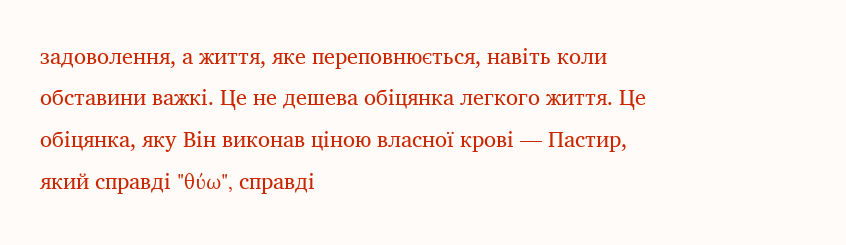задоволення, а життя, яке переповнюється, навіть коли обставини важкі. Це не дешева обіцянка легкого життя. Це обіцянка, яку Він виконав ціною власної крові — Пастир, який справді "θύω", справді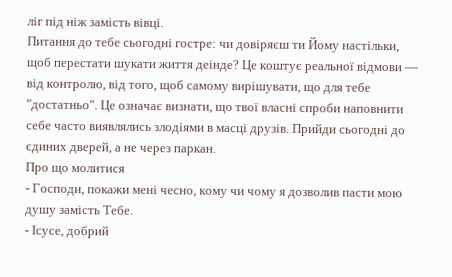ліг під ніж замість вівці.
Питання до тебе сьогодні гостре: чи довіряєш ти Йому настільки, щоб перестати шукати життя деінде? Це коштує реальної відмови — від контролю, від того, щоб самому вирішувати, що для тебе "достатньо". Це означає визнати, що твої власні спроби наповнити себе часто виявлялись злодіями в масці друзів. Прийди сьогодні до єдиних дверей, а не через паркан.
Про що молитися
- Господи, покажи мені чесно, кому чи чому я дозволив пасти мою душу замість Тебе.
- Ісусе, добрий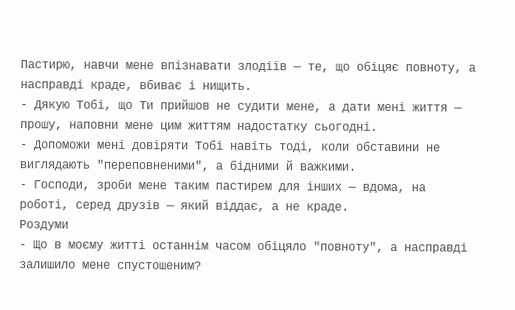Пастирю, навчи мене впізнавати злодіїв — те, що обіцяє повноту, а насправді краде, вбиває і нищить.
- Дякую Тобі, що Ти прийшов не судити мене, а дати мені життя — прошу, наповни мене цим життям надостатку сьогодні.
- Допоможи мені довіряти Тобі навіть тоді, коли обставини не виглядають "переповненими", а бідними й важкими.
- Господи, зроби мене таким пастирем для інших — вдома, на роботі, серед друзів — який віддає, а не краде.
Роздуми
- Що в моєму житті останнім часом обіцяло "повноту", а насправді залишило мене спустошеним?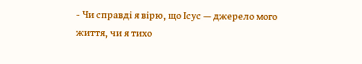- Чи справді я вірю, що Ісус — джерело мого життя, чи я тихо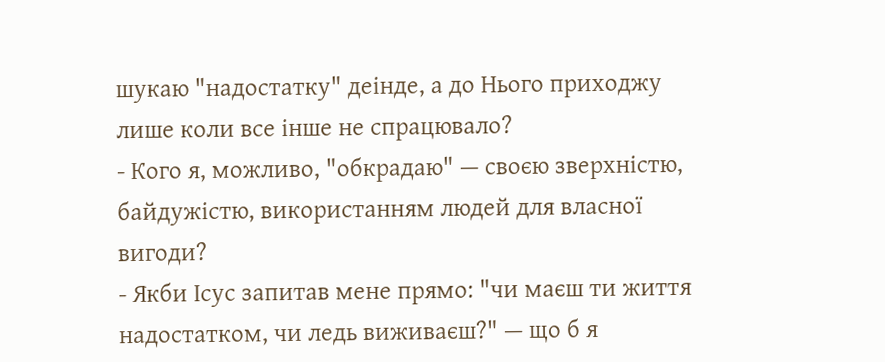шукаю "надостатку" деінде, а до Нього приходжу лише коли все інше не спрацювало?
- Кого я, можливо, "обкрадаю" — своєю зверхністю, байдужістю, використанням людей для власної вигоди?
- Якби Ісус запитав мене прямо: "чи маєш ти життя надостатком, чи ледь виживаєш?" — що б я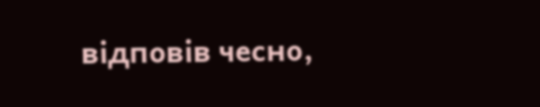відповів чесно,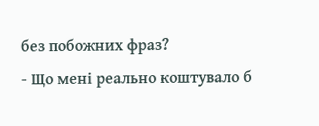без побожних фраз?
- Що мені реально коштувало б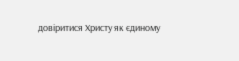довіритися Христу як єдиному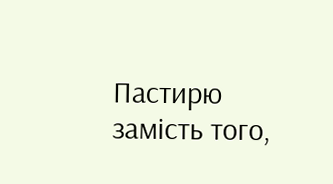Пастирю замість того,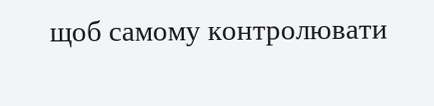щоб самому контролювати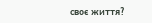своє життя?